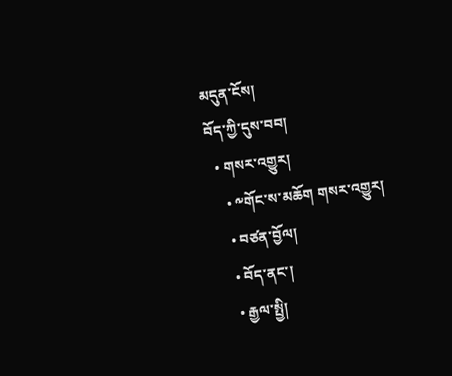མདུན་ངོས།
བོད་ཀྱི་དུས་བབ།
  • གསར་འགྱུར།
    • ༸གོང་ས་མཆོག གསར་འགྱུར།
    • བཙན་བྱོལ།
    • བོད་ནང་།
    • རྒྱལ་སྤྱི།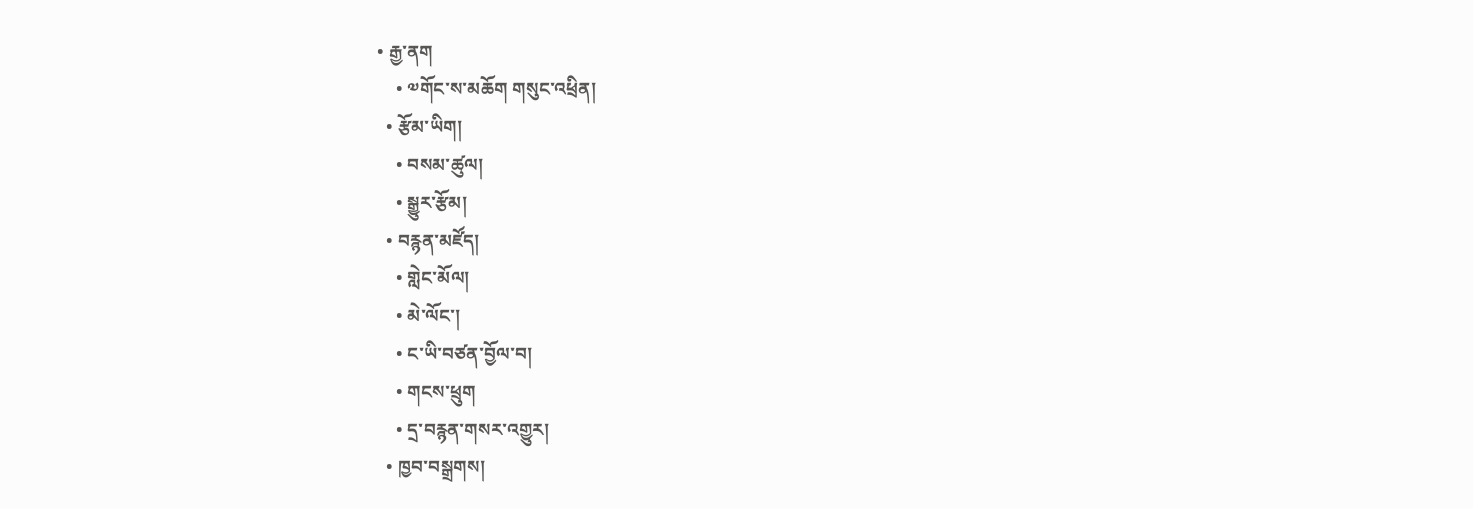• རྒྱ་ནག
    • ༧གོང་ས་མཆོག གསུང་འཕྲིན།
  • རྩོམ་ཡིག།
    • བསམ་ཚུལ།
    • སྒྱུར་རྩོམ།
  • བརྙན་མཛོད།
    • གླེང་མོལ།
    • མེ་ལོང་།
    • ང་ཡི་བཙན་བྱོལ་བ།
    • གངས་ཕྲུག
    • དྲ་བརྙན་གསར་འགྱུར།
  • ཁྱབ་བསྒྲགས།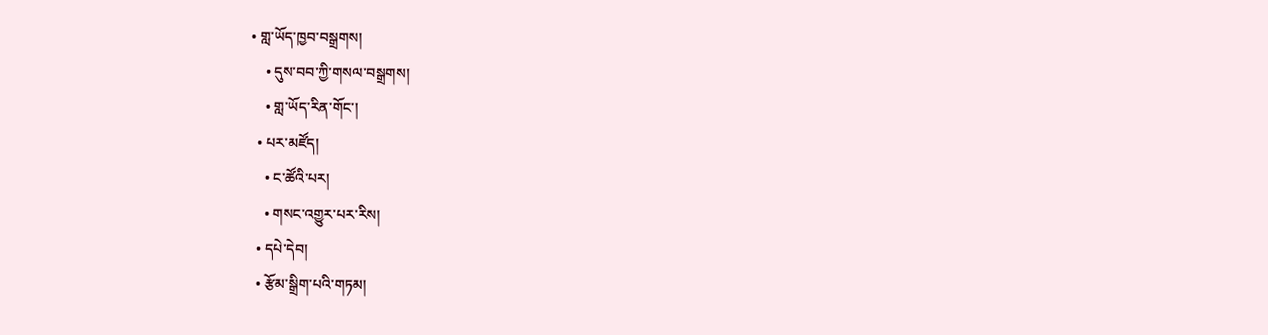• གླ་ཡོད་ཁྱབ་བསྒྲགས།
    • དུས་བབ་ཀྱི་གསལ་བསྒྲགས།
    • གླ་ཡོད་རིན་གོང་།
  • པར་མཛོད།
    • ང་ཚོའི་པར།
    • གསང་འགྱུར་པར་རིས།
  • དཔེ་དེབ།
  • རྩོམ་སྒྲིག་པའི་གཏམ།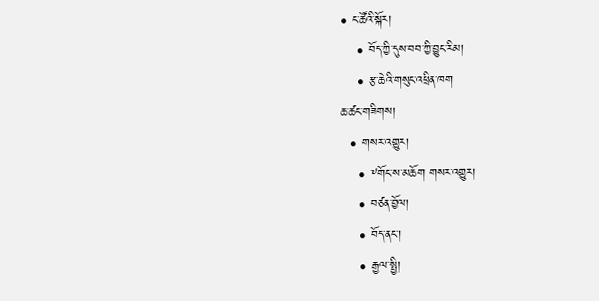• ང་ཚོའི་སྐོར།
    • བོད་ཀྱི་དུས་བབ་ཀྱི་བྱུང་རིམ།
    • རྩ་ཆེའི་གསུང་འཕྲིན་ཁག
ཆ་ཚང་གཟིགས།
  • གསར་འགྱུར།
    • ༸གོང་ས་མཆོག གསར་འགྱུར།
    • བཙན་བྱོལ།
    • བོད་ནང་།
    • རྒྱལ་སྤྱི།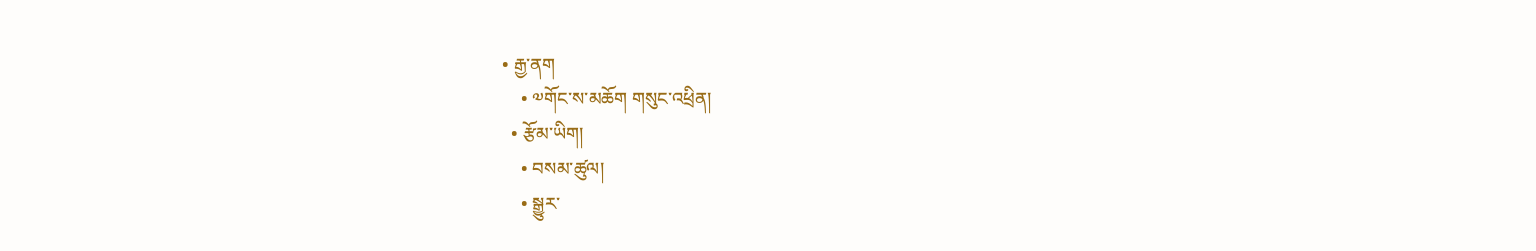• རྒྱ་ནག
    • ༧གོང་ས་མཆོག གསུང་འཕྲིན།
  • རྩོམ་ཡིག།
    • བསམ་ཚུལ།
    • སྒྱུར་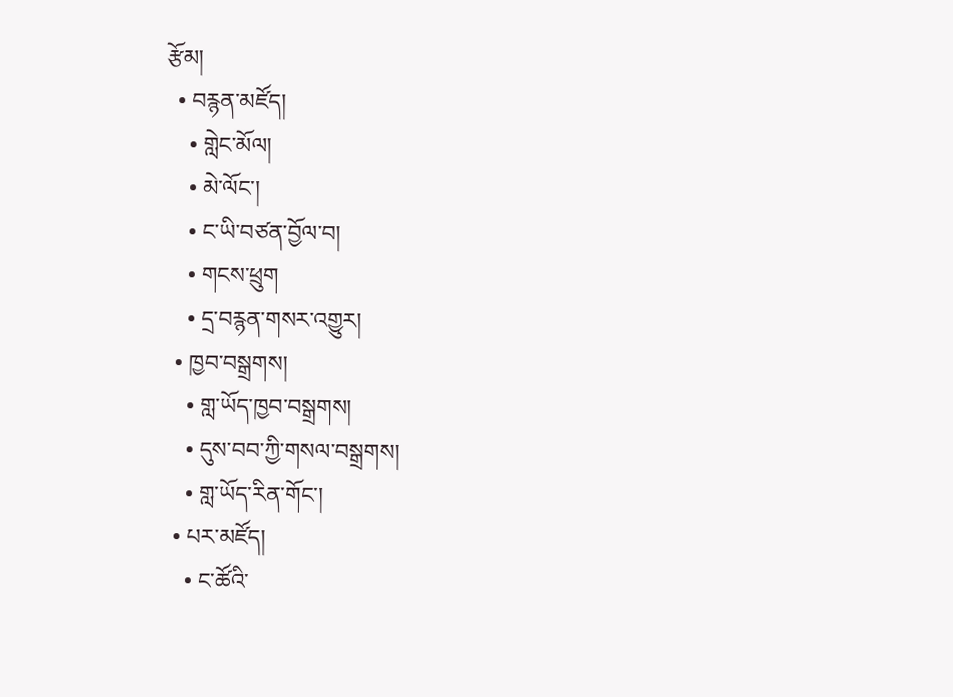རྩོམ།
  • བརྙན་མཛོད།
    • གླེང་མོལ།
    • མེ་ལོང་།
    • ང་ཡི་བཙན་བྱོལ་བ།
    • གངས་ཕྲུག
    • དྲ་བརྙན་གསར་འགྱུར།
  • ཁྱབ་བསྒྲགས།
    • གླ་ཡོད་ཁྱབ་བསྒྲགས།
    • དུས་བབ་ཀྱི་གསལ་བསྒྲགས།
    • གླ་ཡོད་རིན་གོང་།
  • པར་མཛོད།
    • ང་ཚོའི་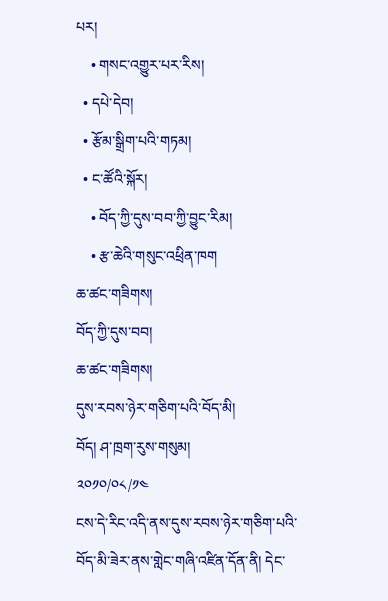པར།
    • གསང་འགྱུར་པར་རིས།
  • དཔེ་དེབ།
  • རྩོམ་སྒྲིག་པའི་གཏམ།
  • ང་ཚོའི་སྐོར།
    • བོད་ཀྱི་དུས་བབ་ཀྱི་བྱུང་རིམ།
    • རྩ་ཆེའི་གསུང་འཕྲིན་ཁག
ཆ་ཚང་གཟིགས།
བོད་ཀྱི་དུས་བབ།
ཆ་ཚང་གཟིགས།
དུས་རབས་ཉེར་གཅིག་པའི་བོད་མི།
བོད། ཤ་ཁྲག་རུས་གསུམ།
༢༠༡༠/༠༨/༡༤
ངས་དེ་རིང་འདི་ནས་དུས་རབས་ཉེར་གཅིག་པའི་བོད་མི་ཟེར་ནས་གླེང་གཞི་འཛིན་དོན་ནི། དེང་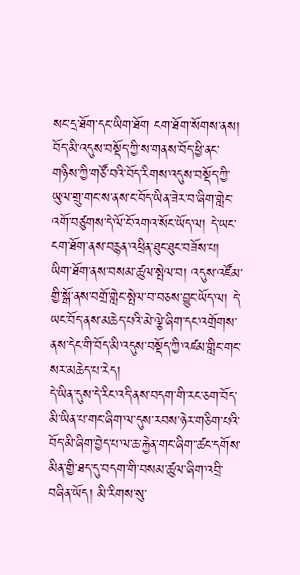སང་དྲ་ཐོག་དང་ཡིག་ཐོག ངག་ཐོག་སོགས་ནས། བོད་མི་འདུས་བསྡོད་ཀྱི་ས་གནས་བོད་ཕྱི་ནང་གཉིས་ཀྱི་གཙོ་བའི་བོད་རིགས་འདུས་བསྡོད་ཀྱི་ཡུལ་གྲུ་གང་ས་ནས་ང་བོད་ཡིན་ཟེར་བ་ཞིག་གླེང་འགོ་བཙུགས་དེ་ལོ་ངོ་འགའ་སོང་ཡོད་ལ། དེ་ཡང་ངག་ཐོག་ནས་བརྙན་འཕྲིན་ཐུང་ཐུང་བཟོས་པ། ཡིག་ཐོག་ནས་བསམ་ཚུལ་སྤེལ་བ། འདུས་འཛོམ་གྱི་སྒོ་ནས་བགྲོ་གླེང་སྤེལ་བ་བཅས་བྱུང་ཡོད་ལ། དེ་ཡང་བོད་ནས་མཆེད་པའི་མེ་ལྕེ་ཞིག་དང་འགྲོགས་ནས་དེང་གི་བོད་མི་འདུས་བསྡོད་ཀྱི་འཛམ་གླིང་གང་སར་མཆེད་པ་རེད།
དེ་ཡིན་དུས་དེ་རིང་འདི་ནས་བདག་གི་རང་ཅག་བོད་མི་ཡིན་པ་གང་ཞིག་ལ་དུས་རབས་ཉེར་གཅིག་པའི་བོད་མི་ཞིག་བྱེད་པ་ལ་ཆ་རྐྱེན་གང་ཞིག་་ཚང་དགོས་མིན་གྱི་ཐད་དུ་བདག་གི་བསམ་ཚུལ་ཞིག་འབྲི་བཞིན་ཡོད། མི་རིགས་སུ་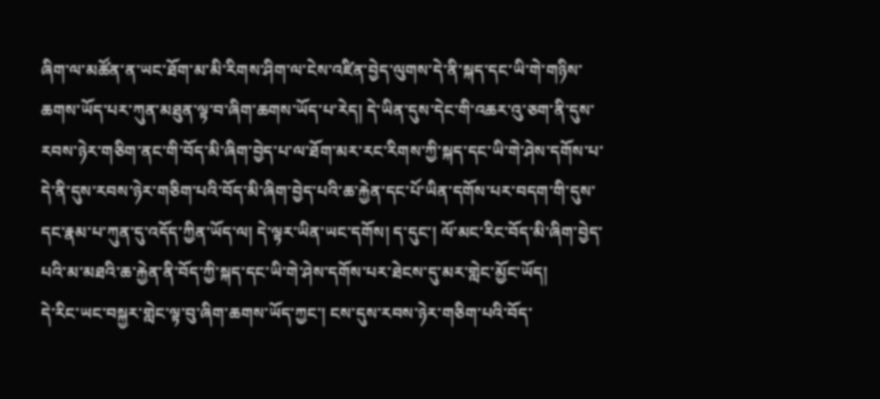ཞིག་ལ་མཚོན་ན་ཡང་ཐོག་མ་མི་རིགས་ཤིག་ལ་ངེས་འཛིན་བྱེད་ལུགས་དེ་ནི་སྐད་དང་ཡི་གེ་གཉིས་ཆགས་ཡོད་པར་ཀུན་མཐུན་ལྟ་བ་ཞིག་ཆགས་ཡོད་པ་རེད། དེ་ཡིན་དུས་དེང་གི་འཆར་འུ་ཅག་ནི་དུས་རབས་ཉེར་གཅིག་ནང་གི་བོད་མི་ཞིག་བྱེད་པ་ལ་ཐོག་མར་རང་རིགས་ཀྱི་སྐད་དང་ཡི་གེ་ཤེས་དགོས་པ་དེ་ནི་དུས་རབས་ཉེར་གཅིག་པའི་བོད་མི་ཞིག་བྱེད་པའི་ཆ་རྐྱེན་དང་པོ་ཡིན་དགོས་པར་བདག་གི་དུས་དང་རྣམ་པ་ཀུན་དུ་འདོད་ཀྱིན་ཡོད་ལ། དེ་ལྟར་ཡིན་ཡང་དགོས། ད་དུང་། ལོ་མང་རིང་བོད་མི་ཞིག་བྱེད་པའི་མ་མཐའི་ཆ་རྐྱེན་ནི་བོད་ཀྱི་སྐད་དང་ཡི་གེ་ཤེས་དགོས་པར་ཐེངས་དུ་མར་གླེང་མྱོང་ཡོད།
དེ་རིང་ཡང་བསྐྱར་གླེང་ལྟ་བུ་ཞིག་ཆགས་ཡོད་ཀྱང་། ངས་དུས་རབས་ཉེར་གཅིག་པའི་བོད་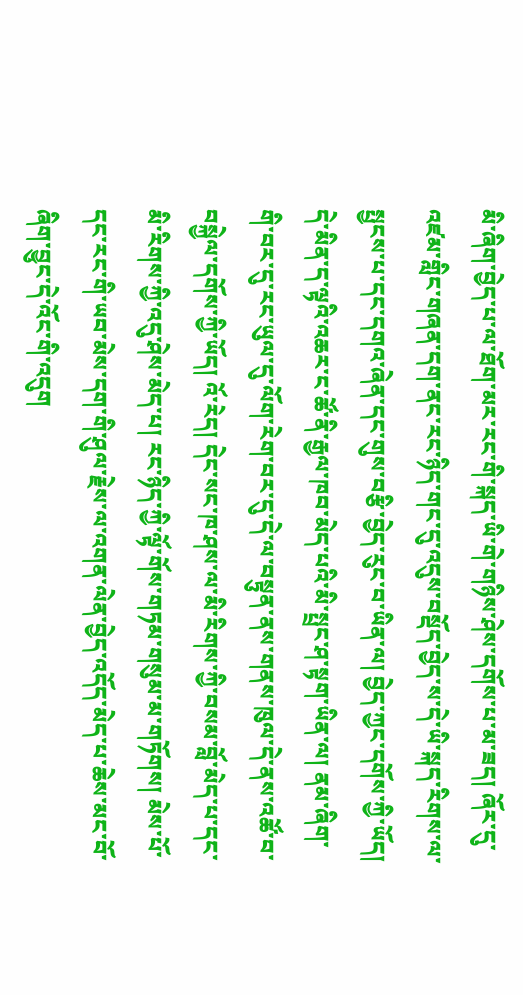མི་ཞིག་བྱེད་པ་ལ་ཐོག་མར་རང་གི་སྐད་ཡི་གེ་གཉིས་ཤེས་དགོས་པ་མ་ཟད། ཞོར་དུ་འཛམ་གླིང་གཞན་དག་ནང་རང་ཉིད་གང་དུ་འདུས་བསྡོད་བྱེད་ས་དེ་ཡི་སྐད་རིགས་ལ་སྤྱངས་པ་དང་དགའ་ཞེན་དང་གུས་བརྩི་བྱེད་རུང་བ་ཡིན་ལ། བྱེད་ཀྱང་དགོས་ཀྱི་ཡོད། དེ་མིན་ད་ལྟའི་འཆར་ང་ཚོ་ནི་རྒྱལ་ཁབ་མེད་པའི་མི་སྤྲང་ཤ་སྟག་ཡིན་ལ། ནམ་ཞིག་གི་བར་དུ་རང་ཡུལ་དུ་ལོག་རེག་བར་དུ་དེ་ལ་བསྟུན་ནས་གནས་ཁུལ་དེ་ནས་འཚོ་བ་བསྐྱེལ་དགོས་ཀྱི་ཡོད། འོ་རེད། དེང་སང་ཁ་ཤས་ལ་མི་རིགས་ཀྱི་བསམ་བློ་མེད་པ་དང་མི་རིགས་ཀྱི་འདུ་ཤེས་མེད་པ། རང་ཉིད་ཀྱི་ལྟོ་གོས་གཏམ་གསུམ་མ་གཏོགས། མེས་པོ་དང་རང་གི་ཡབ་མེས་དག་གི་ཤུལ་རྗེས་ལ་འགན་ལེན་བྱེད་འདོད་མེད་པ་ཆེས་མང་བོ་ཞིག་བྱུང་དེ་འོང་གི་འདུག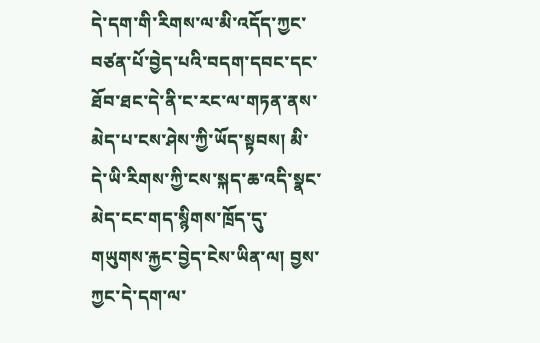དེ་དག་གི་རིགས་ལ་མི་འདོད་ཀྱང་བཙན་པོ་བྱེད་པའི་བདག་དབང་དང་ཐོབ་ཐང་དེ་ནི་ང་རང་ལ་གཏན་ནས་མེད་པ་ངས་ཤེས་ཀྱི་ཡོད་སྟབས། མི་དེ་ཡི་རིགས་ཀྱི་ངས་སྐད་ཆ་འདི་སྣང་མེད་ངང་གད་སྙིགས་ཁྲོད་དུ་གཡུགས་རྐྱང་བྱེད་ངེས་ཡིན་ལ། བྱས་ཀྱང་དེ་དག་ལ་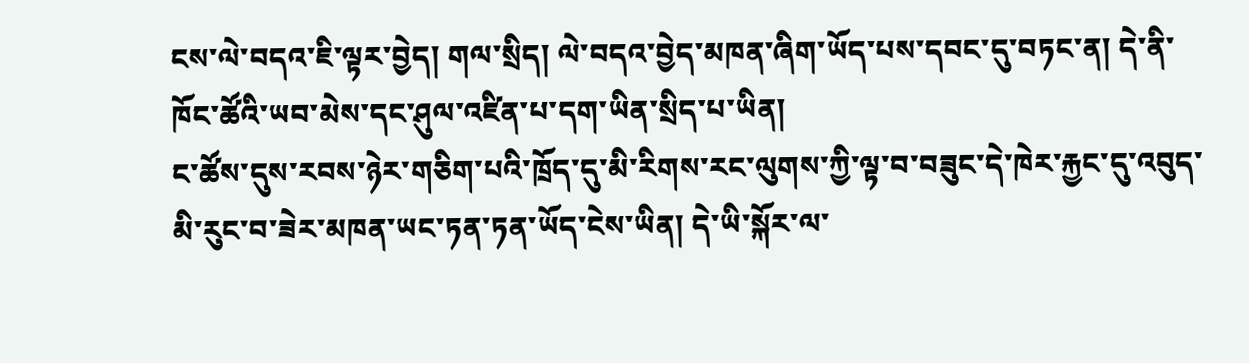ངས་ལེ་བདའ་ཇི་ལྟར་བྱེད། གལ་སྲིད། ལེ་བདའ་བྱེད་མཁན་ཞིག་ཡོད་པས་དབང་དུ་བཏང་ན། དེ་ནི་ཁོང་ཚོའི་ཡབ་མེས་དང་ཤུལ་འཛིན་པ་དག་ཡིན་སྲིད་པ་ཡིན།
ང་ཚོས་དུས་རབས་ཉེར་གཅིག་པའི་ཁྲོད་དུ་མི་རིགས་རང་ལུགས་ཀྱི་ལྟ་བ་བཟུང་དེ་ཁེར་རྐྱང་དུ་འབུད་མི་རུང་བ་ཟེར་མཁན་ཡང་ཏན་ཏན་ཡོད་ངེས་ཡིན། དེ་ཡི་སྐོར་ལ་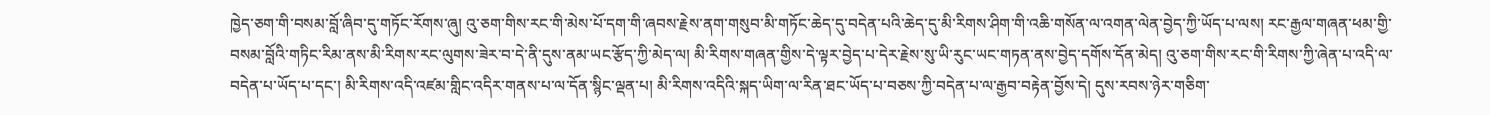ཁྱེད་ཅག་གི་བསམ་བློ་ཞིབ་དུ་གཏོང་རོགས་ཞུ། འུ་ཅག་གིས་རང་གི་མེས་པོ་དག་གི་ཞབས་རྗེས་ནག་གསུབ་མི་གཏོང་ཆེད་དུ་བདེན་པའི་ཆེད་དུ་མི་རིགས་ཤིག་གི་འཆི་གསོན་ལ་འགན་ལེན་བྱེད་ཀྱི་ཡོད་པ་ལས། རང་རྒྱལ་གཞན་ཕམ་གྱི་བསམ་བློའི་གཏིང་རིམ་ནས་མི་རིགས་རང་ལུགས་ཟེར་བ་དེ་ནི་དུས་ནམ་ཡང་རྩོད་ཀྱི་མེད་ལ། མི་རིགས་གཞན་གྱིས་དེ་ལྟར་བྱེད་པ་དེར་རྗེས་སུ་ཡི་རུང་ཡང་གཏན་ནས་བྱེད་དགོས་དོན་མེད། འུ་ཅག་གིས་རང་གི་རིགས་ཀྱི་ཞེན་པ་འདི་ལ་བདེན་པ་ཡོད་པ་དང་། མི་རིགས་འདི་འཛམ་གླིང་འདིར་གནས་པ་ལ་དོན་སྙིང་ལྡན་པ། མི་རིགས་འདིའི་སྐད་ཡིག་ལ་རིན་ཐང་ཡོད་པ་བཅས་ཀྱི་བདེན་པ་ལ་རྒྱབ་བརྟེན་བྱོས་དེ། དུས་རབས་ཉེར་གཅིག་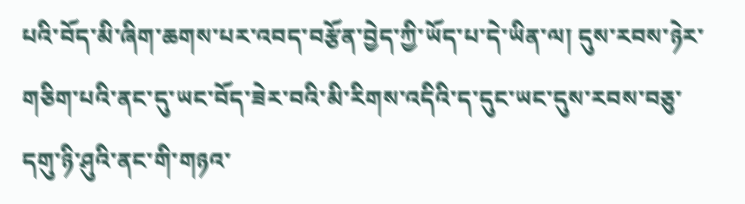པའི་བོད་མི་ཞིག་ཆགས་པར་འབད་བརྩོན་བྱེད་ཀྱི་ཡོད་པ་དེ་ཡིན་ལ། དུས་རབས་ཉེར་གཅིག་པའི་ནང་དུ་ཡང་བོད་ཟེར་བའི་མི་རིགས་འདིའི་ད་དུང་ཡང་དུས་རབས་བཅུ་དགུ་ཉི་ཤུའི་ནང་གི་གཉའ་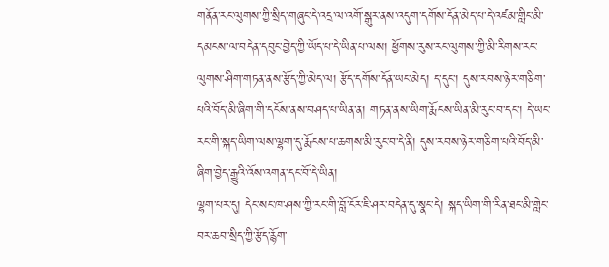གནོན་རང་ལུགས་ཀྱི་སྲིད་གཞུང་དེ་འདྲ་ལ་འགོ་སྒུར་ནས་འདུག་དགོས་དོན་མེད་པ་དེ་འཛམ་གླིང་མི་དམངས་ལ་བདེན་དབུང་བྱེད་ཀྱི་ཡོད་པ་དེ་ཡིན་པ་ལས། ཕྱོགས་རུས་རང་ལུགས་ཀྱི་མི་རིགས་རང་ལུགས་ཤིག་གཏན་ནས་རྩོད་ཀྱི་མེད་ལ། རྩོད་དགོས་དོན་ཡང་མེད། ད་དུང་། དུས་རབས་ཉེར་གཅིག་པའི་བོད་མི་ཞིག་གི་དངོས་ནས་བཤད་པ་ཡིན་ན། གཏན་ནས་ཡིག་རྨོངས་ཡིན་མི་རུང་བ་དང་། དེ་ཡང་རང་གི་སྐད་ཡིག་ལས་ལྷག་དུ་རྨོངས་པ་ཆགས་མི་རུང་བ་དེ་ནི། དུས་རབས་ཉེར་གཅིག་པའི་བོད་མི་ཞིག་བྱེད་རྒྱུའི་འོས་འགན་དང་བོ་དེ་ཡིན།
ལྷག་པར་དུ། དེང་སང་ཁ་ཤས་ཀྱི་རང་གི་བློ་ངོར་ཇི་ཤར་བདེན་དུ་སྣང་དེ། སྐད་ཡིག་གི་རིན་ཐང་མི་གླེང་བར་ཆབ་སྲིད་ཀྱི་རྩོད་རྙོག་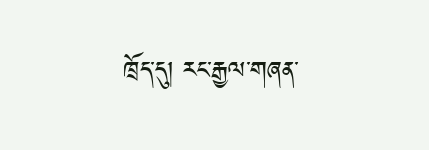ཁྲོད་དུ། རང་རྒྱལ་གཞན་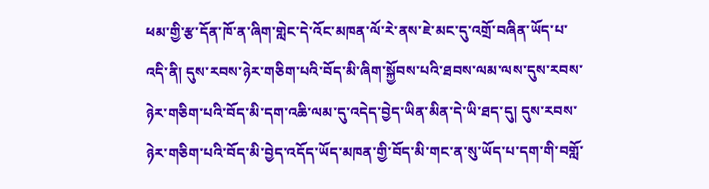ཕམ་གྱི་རྩ་དོན་ཁོ་ན་ཞིག་གླེང་དེ་འོང་མཁན་ལོ་རེ་ནས་ཇེ་མང་དུ་འགྲོ་བཞིན་ཡོད་པ་འདི་ནི། དུས་རབས་ཉེར་གཅིག་པའི་བོད་མི་ཞིག་སྐྱོབས་པའི་ཐབས་ལམ་ལས་དུས་རབས་ཉེར་གཅིག་པའི་བོད་མི་དག་འཆི་ལམ་དུ་འདེད་བྱེད་ཡིན་མིན་དེ་ཡི་ཐད་དུ། དུས་རབས་ཉེར་གཅིག་པའི་བོད་མི་བྱེད་འདོད་ཡོད་མཁན་གྱི་བོད་མི་གང་ན་སུ་ཡོད་པ་དག་གི་བགློ་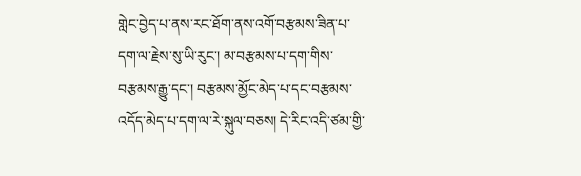གླེང་བྱེད་པ་ནས་རང་ཐོག་ནས་འགོ་བརྩམས་ཟིན་པ་དག་ལ་རྗེས་སུ་ཡི་རུང་། མ་བརྩམས་པ་དག་གིས་བརྩམས་རྒྱུ་དང་། བརྩམས་མྱོང་མེད་པ་དང་བརྩམས་འདོད་མེད་པ་དག་ལ་རེ་སྐུལ་བཅས། དེ་རིང་འདི་ཙམ་གྱི་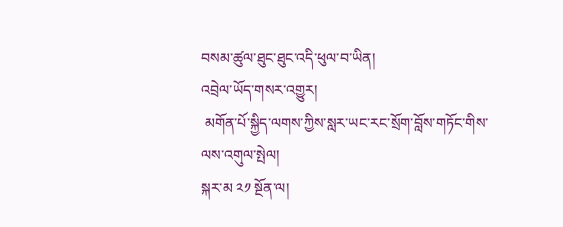བསམ་ཚུལ་ཐུང་ཐུང་འདི་ཕུལ་བ་ཡིན།
འབྲེལ་ཡོད་གསར་འགྱུར།
 མགོན་པོ་སྐྱིད་ལགས་ཀྱིས་སླར་ཡང་རང་སྲོག་བློས་གཏོང་གིས་ལས་འགུལ་སྤེལ།
སྐར་མ ༢༡ སྔོན་ལ།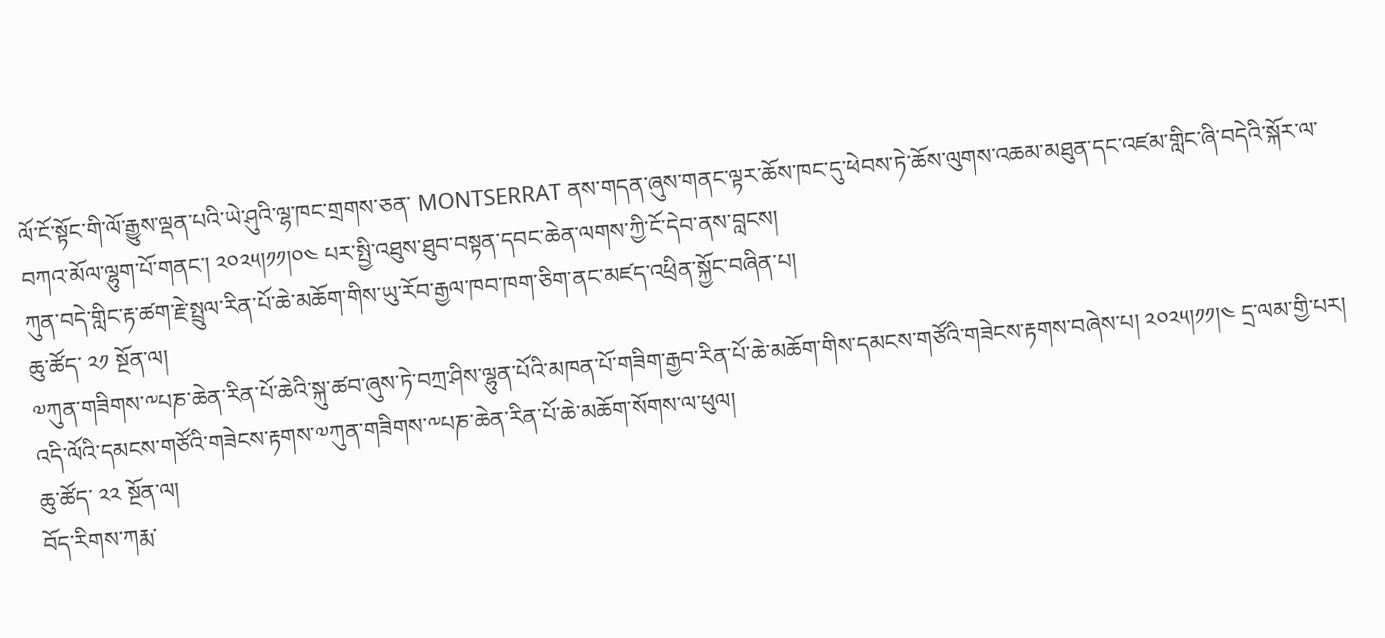ལོ་ངོ་སྟོང་གི་ལོ་རྒྱུས་ལྡན་པའི་ཡེ་ཤུའི་ལྷ་ཁང་གྲགས་ཅན་ MONTSERRAT ནས་གདན་ཞུས་གནང་ལྟར་ཆོས་ཁང་དུ་ཕེབས་ཏེ་ཆོས་ལུགས་འཆམ་མཐུན་དང་འཛམ་གླིང་ཞི་བདེའི་སྐོར་ལ་བཀའ་མོལ་ལྷུག་པོ་གནང་། ༢༠༢༥།༡༡།༠༤ པར་སྤྱི་འཐུས་ཐུབ་བསྟན་དབང་ཆེན་ལགས་ཀྱི་ངོ་དེབ་ནས་བླངས།
ཀུན་བདེ་གླིང་རྟ་ཚག་རྗེ་སྤྲུལ་རིན་པོ་ཆེ་མཆོག་གིས་ཡུ་རོབ་རྒྱལ་ཁབ་ཁག་ཅིག་ནང་མཛད་འཕྲིན་སྐྱོང་བཞིན་པ།
ཆུ་ཚོད་ ༢༡ སྔོན་ལ།
༧ཀུན་གཟིགས་༸པཎ་ཆེན་རིན་པོ་ཆེའི་སྐུ་ཚབ་ཞུས་ཏེ་བཀྲ་ཤིས་ལྷུན་པོའི་མཁན་པོ་གཟིག་རྒྱབ་རིན་པོ་ཆེ་མཆོག་གིས་དམངས་གཙོའི་གཟེངས་རྟགས་བཞེས་པ། ༢༠༢༥།༡༡།༤ དྲ་ལམ་གྱི་པར།
འདི་ལོའི་དམངས་གཙོའི་གཟེངས་རྟགས་༧ཀུན་གཟིགས་༸པཎ་ཆེན་རིན་པོ་ཆེ་མཆོག་སོགས་ལ་ཕུལ།
ཆུ་ཚོད་ ༢༢ སྔོན་ལ།
བོད་རིགས་ཀརྨ་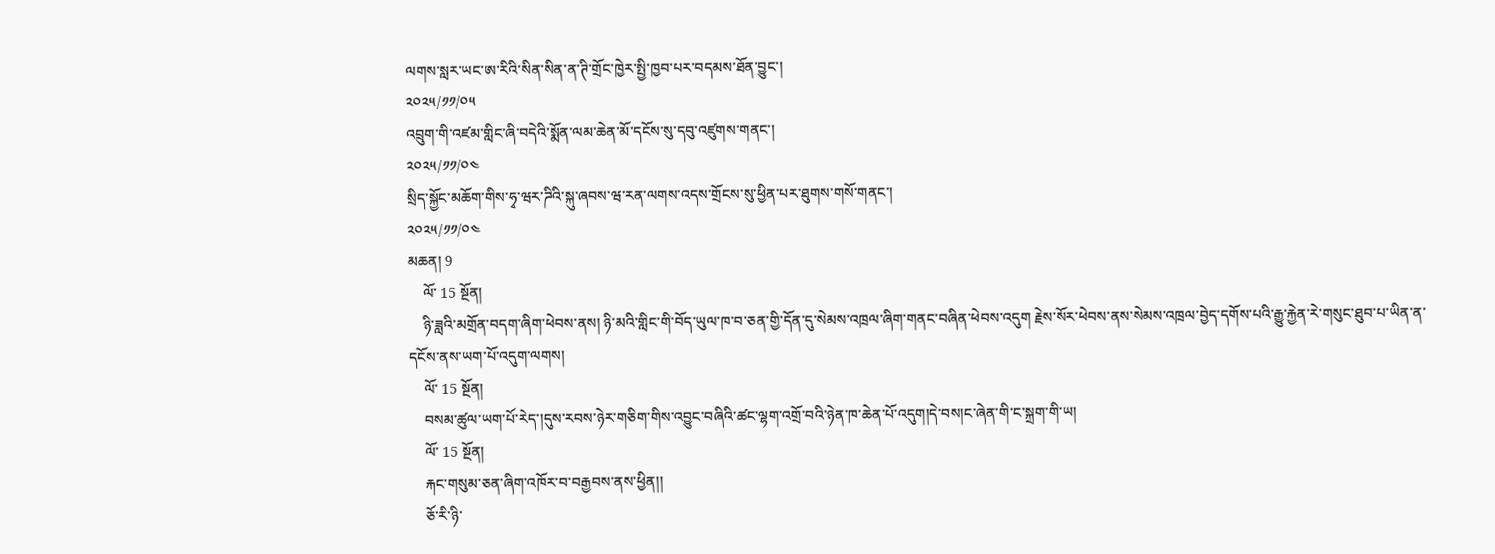ལགས་སླར་ཡང་ཨ་རིའི་སིན་སིན་ན་ཊི་གྲོང་ཁྱེར་སྤྱི་ཁྱབ་པར་བདམས་ཐོན་བྱུང་།
༢༠༢༥/༡༡/༠༥
འབྲུག་གི་འཛམ་གླིང་ཞི་བདེའི་སྨོན་ལམ་ཆེན་མོ་དངོས་སུ་དབུ་འཛུགས་གནང་།
༢༠༢༥/༡༡/༠༤
སྲིད་སྐྱོང་མཆོག་གིས་ཧྭ་ཝར་ཌིའི་སྐུ་ཞབས་ཝ་རན་ལགས་འདས་གྲོངས་སུ་ཕྱིན་པར་ཐུགས་གསོ་གནང་།
༢༠༢༥/༡༡/༠༤
མཆན། 9
    ལོ་ 15 སྔོན།
    ཉི་ཟླའི་མགྲོན་བདག་ཞིག་ཕེབས་ནས། ཉི་མའི་གླིང་གི་བོད་ཡུལ་ཁ་བ་ཅན་གྱི་དོན་དུ་སེམས་འཁྲལ་ཞིག་གནང་བཞིན་ཕེབས་འདུག རྗེས་སོར་ཕེབས་ནས་སེམས་འཁྲལ་བྱེད་དགོས་པའི་རྒྱུ་རྐྱེན་རེ་གསུང་ཐུབ་པ་ཡིན་ན་དངོས་ནས་ཡག་པོ་འདུག་ལགས།
    ལོ་ 15 སྔོན།
    བསམ་ཚུལ་ཡག་པོ་རེད་།དུས་རབས་ཉེར་གཅིག་གིས་འབྱུང་བཞིའི་ཚང་ལྷག་འགྲོ་བའི་ཉེན་ཁ་ཆེན་པོ་འདུག།དེ་བས།ང་ཞེན་གི་ང་སྐྲག་གི་ཡ།
    ལོ་ 15 སྔོན།
    རྐང་གསུམ་ཅན་ཞིག་འཁོར་བ་བརྒྱབས་ནས་ཕྱིན།།
    ཅོ་རི་ཉི་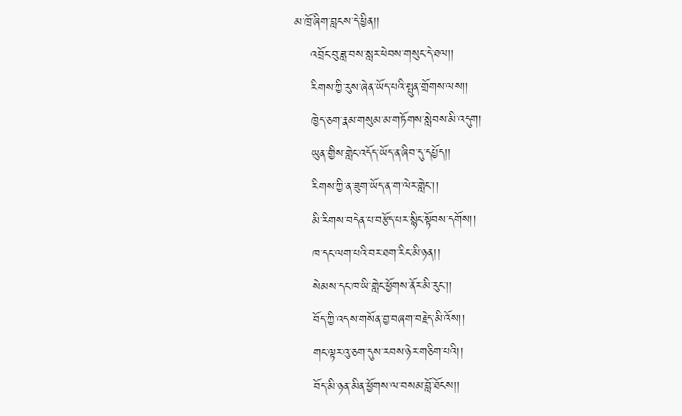མ་ཁྲོ་ཞིག་བླངས་དེ་ཕྱིན།།
    འབྲོང་བུ་ཟླ་བས་སླར་ཕེབས་གསུང་དེ་ཐལ།།
    རིགས་ཀྱི་རུས་ཞེན་ཡོད་པའི་སྤུན་གྲོགས་ལས།།
    ཁྱེད་ཅག་རྣམ་གསུམ་མ་གཏོགས་སླེབས་མི་འདུག།
    ཡུན་གྱིས་གླེང་འདོད་ཡོད་ན་ཞིབ་དུ་དཔྱོད།།
    རིགས་ཀྱི་ན་ཟུག་ཡོད་ན་ག་ལེར་གླེང་།།
    མི་རིགས་བདེན་པ་བརྩོད་པར་སྙིང་སྟོབས་དགོས།།
    ཁ་དང་ལག་པའི་བར་ཐག་རིང་མི་ཉན།།
    སེམས་དང་ཁ་ཡི་གླེང་ཕྱོགས་ནོར་མི་རུང་།།
    བོད་ཀྱི་འདས་གསོན་བྱ་བཞག་བརྗེད་མི་འོས།།
    གང་ལྟར་འུ་ཅག་དུས་རབས་ཉེར་གཅིག་པའི།།
    བོད་མི་ཉན་མིན་ཕྱོགས་ལ་བསམ་བློ་ཐོངས།།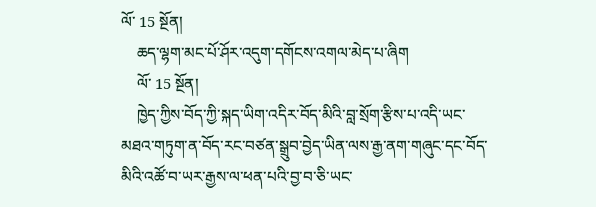ལོ་ 15 སྔོན།
    ཆད་ལྷག་མང་པོ་ཤོར་འདུག་དགོངས་འགལ་མེད་པ་ཞིག
    ལོ་ 15 སྔོན།
    ཁྱེད་ཀྱིས་བོད་ཀྱི་སྐད་ཡིག་འདིར་བོད་མིའི་བླ་སྲོག་རྩིས་པ་འདི་ཡང་མཐའ་གཏུག་ན་བོད་རང་བཙན་སྒྲུབ་བྱེད་ཡིན་ལས་རྒྱ་ནག་གཞུང་དང་བོད་མིའི་འཚོ་བ་ཡར་རྒྱས་ལ་ཕན་པའི་བྱ་བ་ཅི་ཡང་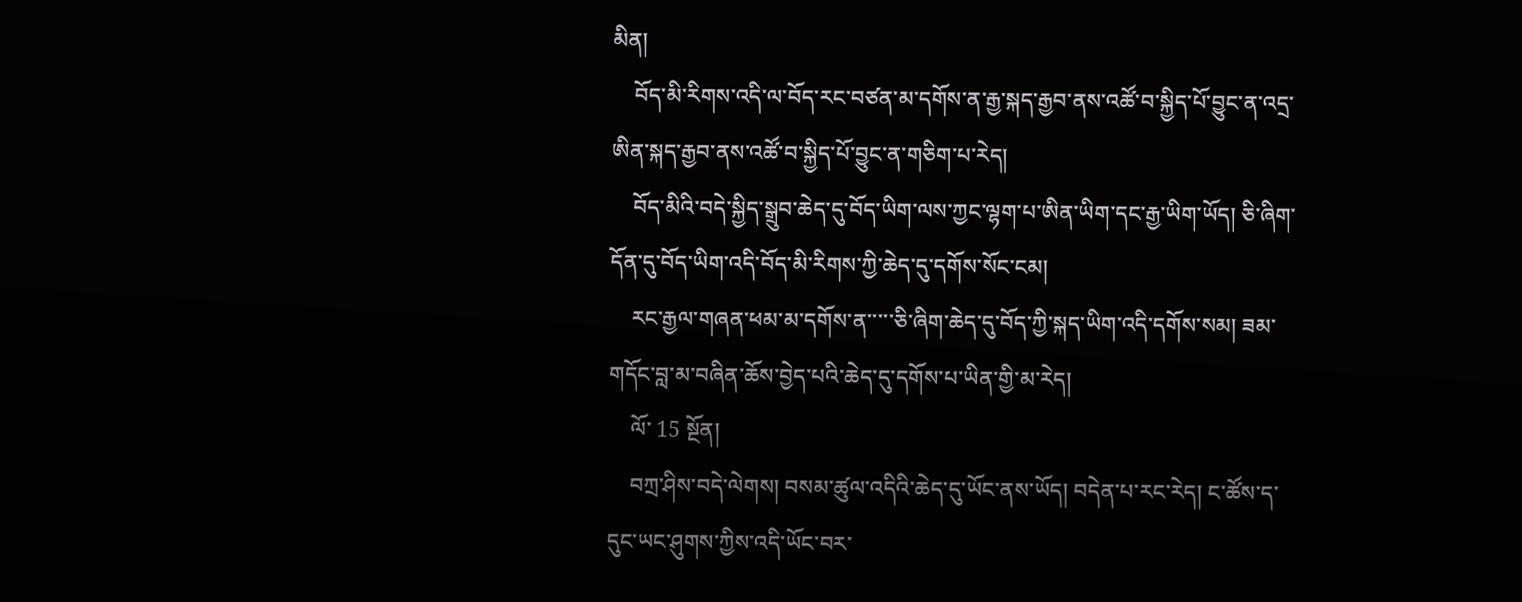མིན།
    བོད་མི་རིགས་འདི་ལ་བོད་རང་བཙན་མ་དགོས་ན་རྒྱ་སྐད་རྒྱབ་ནས་འཚོ་བ་སྐྱིད་པོ་བྱུང་ན་འདྲ་ཨིན་སྐད་རྒྱབ་ནས་འཚོ་བ་སྐྱིད་པོ་བྱུང་ན་གཅིག་པ་རེད།
    བོད་མིའི་བདེ་སྐྱིད་སྒྲུབ་ཆེད་དུ་བོད་ཡིག་ལས་ཀྱང་ལྷག་པ་ཨིན་ཡིག་དང་རྒྱ་ཡིག་ཡོད། ཅི་ཞིག་དོན་དུ་བོད་ཡིག་འདི་བོད་མི་རིགས་ཀྱི་ཆེད་དུ་དགོས་སོང་ངམ།
    རང་རྒྱལ་གཞན་ཕམ་མ་དགོས་ན་་་་་ཅི་ཞིག་ཆེད་དུ་བོད་ཀྱི་སྐད་ཡིག་འདི་དགོས་སམ། ཟམ་གདོང་བླ་མ་བཞིན་ཆོས་བྱེད་པའི་ཆེད་དུ་དགོས་པ་ཡིན་གྱི་མ་རེད།
    ལོ་ 15 སྔོན།
    བཀྲ་ཤིས་བདེ་ལེགས། བསམ་ཚུལ་འདིའི་ཆེད་དུ་ཡོང་ནས་ཡོད། བདེན་པ་རང་རེད། ང་ཚོས་ད་དུང་ཡང་ཤུགས་ཀྱིས་འདི་ཡོང་བར་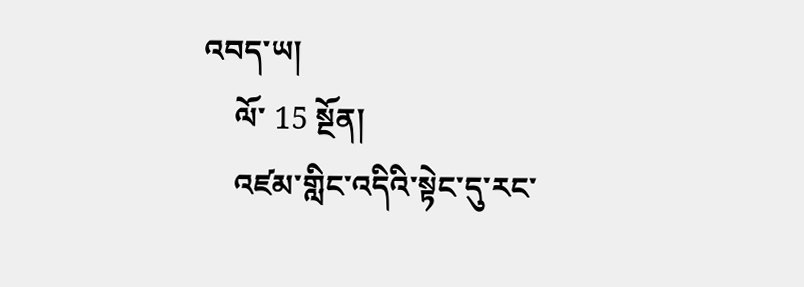འབད་ཡ།
    ལོ་ 15 སྔོན།
    འཛམ་གླིང་འདིའི་སྟེང་དུ་རང་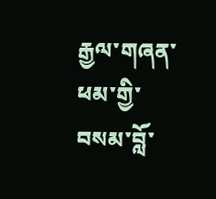རྒྱལ་གཞན་ཕམ་གྱི་བསམ་བློ་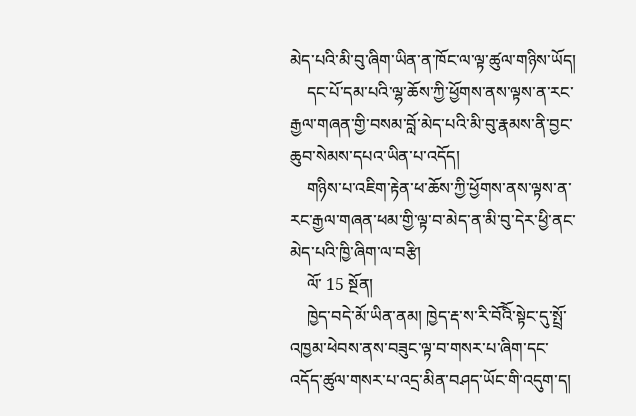མེད་པའི་མི་བུ་ཞིག་ཡིན་ན་ཁོང་ལ་ལྟ་ཚུལ་གཉིས་ཡོད།
    དང་པོ་དམ་པའི་ལྷ་ཆོས་ཀྱི་ཕྱོགས་ནས་ལྟས་ན་རང་རྒྱལ་གཞན་གྱི་བསམ་བློ་མེད་པའི་མི་བུ་རྣམས་ནི་བྱང་ཆུབ་སེམས་དཔའ་ཡིན་པ་འདོད།
    གཉིས་པ་འཇིག་རྟེན་ཕ་ཆོས་ཀྱི་ཕྱོགས་ནས་ལྟས་ན་རང་རྒྱལ་གཞན་ཕམ་གྱི་ལྟ་བ་མེད་ན་མི་བུ་དེར་ཕྱི་ནང་མེད་པའི་ཁྱི་ཞིག་ལ་བརྩི།
    ལོ་ 15 སྔོན།
    ཁྱེད་བདེ་མོ་ཡིན་ནམ། ཁྱེད་རྡ་ས་རི་བོའིོ་སྟེང་དུ་སྤྲོ་འཁྱམ་ཕེབས་ནས་བཟུང་ལྟ་བ་གསར་པ་ཞིག་དང་འདོད་ཚུལ་གསར་པ་འདྲ་མིན་བཤད་ཡོང་གི་འདུག་ད།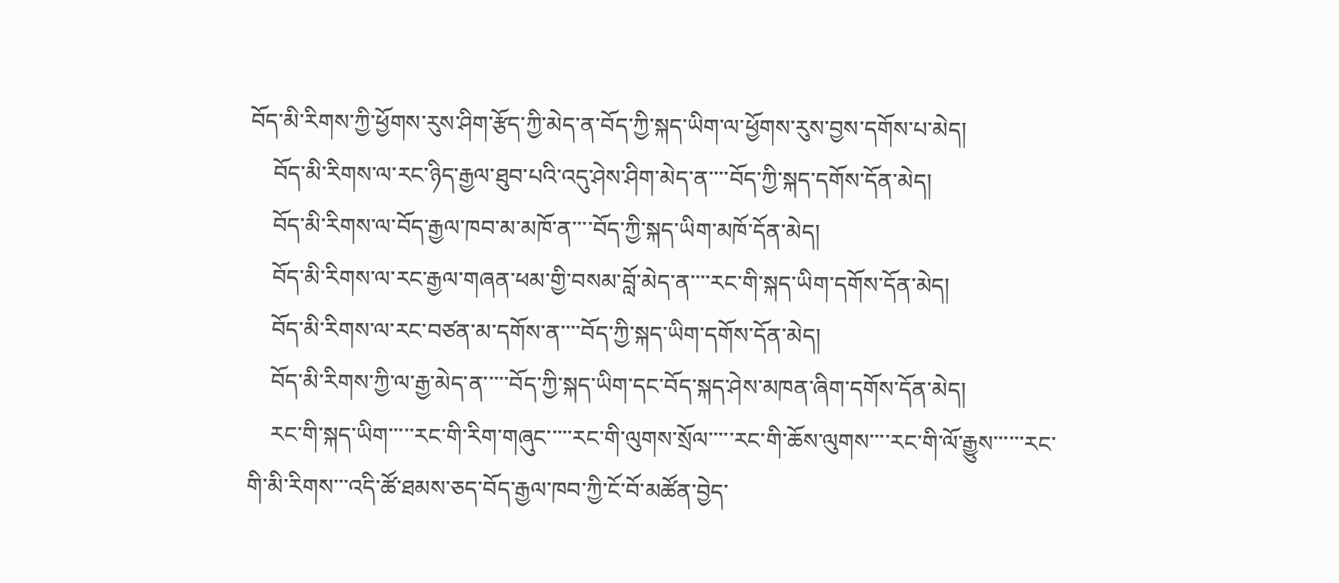བོད་མི་རིགས་ཀྱི་ཕྱོགས་རུས་ཤིག་རྩོད་ཀྱི་མེད་ན་བོད་ཀྱི་སྐད་ཡིག་ལ་ཕྱོགས་རུས་བྱས་དགོས་པ་མེད།
    བོད་མི་རིགས་ལ་རང་ཉིད་རྒྱལ་ཐུབ་པའི་འདུ་ཤེས་ཤིག་མེད་ན་་་་བོད་ཀྱི་སྐད་དགོས་དོན་མེད།
    བོད་མི་རིགས་ལ་བོད་རྒྱལ་ཁབ་མ་མཁོ་ན་་་་བོད་ཀྱི་སྐད་ཡིག་མཁོ་དོན་མེད།
    བོད་མི་རིགས་ལ་རང་རྒྱལ་གཞན་ཕམ་གྱི་བསམ་བློ་མེད་ན་་་་རང་གི་སྐད་ཡིག་དགོས་དོན་མེད།
    བོད་མི་རིགས་ལ་རང་བཙན་མ་དགོས་ན་་་་བོད་ཀྱི་སྐད་ཡིག་དགོས་དོན་མེད།
    བོད་མི་རིགས་ཀྱི་ལ་རྒྱ་མེད་ན་་་་་བོད་ཀྱི་སྐད་ཡིག་དང་བོད་སྐད་ཤེས་མཁན་ཞིག་དགོས་དོན་མེད།
    རང་གི་སྐད་ཡིག་་་་་རང་གི་རིག་གཞུང་་་་་རང་གི་ལུགས་སྲོལ་་་་་རང་གི་ཆོས་ལུགས་་་་རང་གི་ལོ་རྒྱུས་་་་་་རང་གི་མི་རིགས་་་འདི་ཚོ་ཐམས་ཅད་བོད་རྒྱལ་ཁབ་ཀྱི་ངོ་བོ་མཚོན་བྱེད་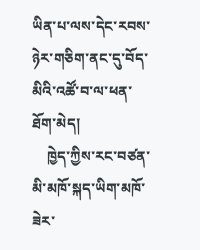ཡིན་པ་ལས་དེང་རབས་ཉེར་གཅིག་ནང་དུ་བོད་མིའི་འཚོ་བ་ལ་ཕན་ཐོག་མེད།
    ཁྱེད་ཀྱིས་རང་བཙན་མི་མཁོ་སྐད་ཡིག་མཁོ་ཟེར་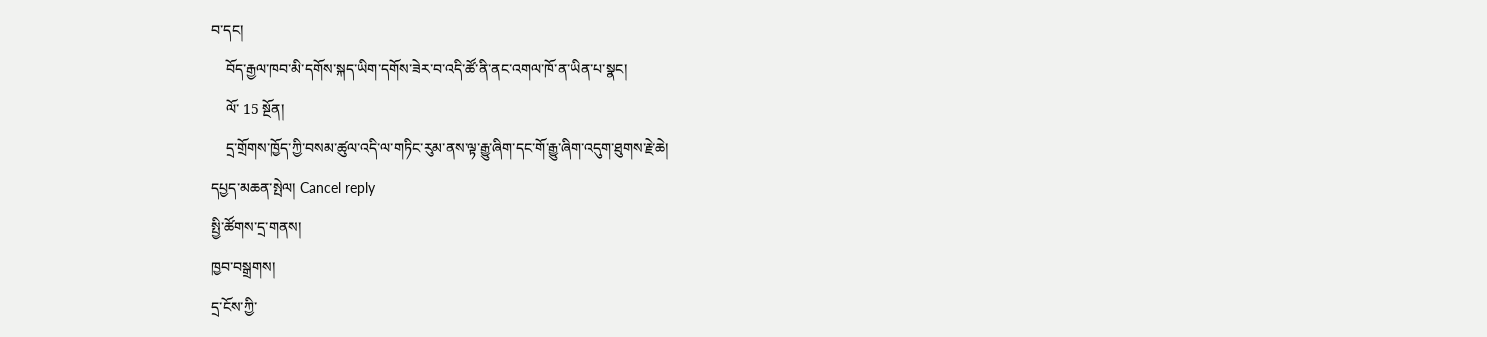བ་དང།
    བོད་རྒྱལ་ཁབ་མི་དགོས་སྐད་ཡིག་དགོས་ཟེར་བ་འདི་ཚོ་ནི་ནང་འགལ་ཁོ་ན་ཡིན་པ་སྣང།
    ལོ་ 15 སྔོན།
    དྲ་གྲོགས་ཁྱོད་ཀྱི་བསམ་ཚུལ་འདི་ལ་གཏིང་རུམ་ནས་ལྟ་རྒྱུ་ཞིག་དང་གོ་རྒྱུ་ཞིག་འདུག་ཐུགས་རྗེ་ཆེ།
དཔྱད་མཆན་སྤེལ། Cancel reply
སྤྱི་ཚོགས་དྲ་གནས།
ཁྱབ་བསྒྲགས།
དྲ་ངོས་ཀྱི་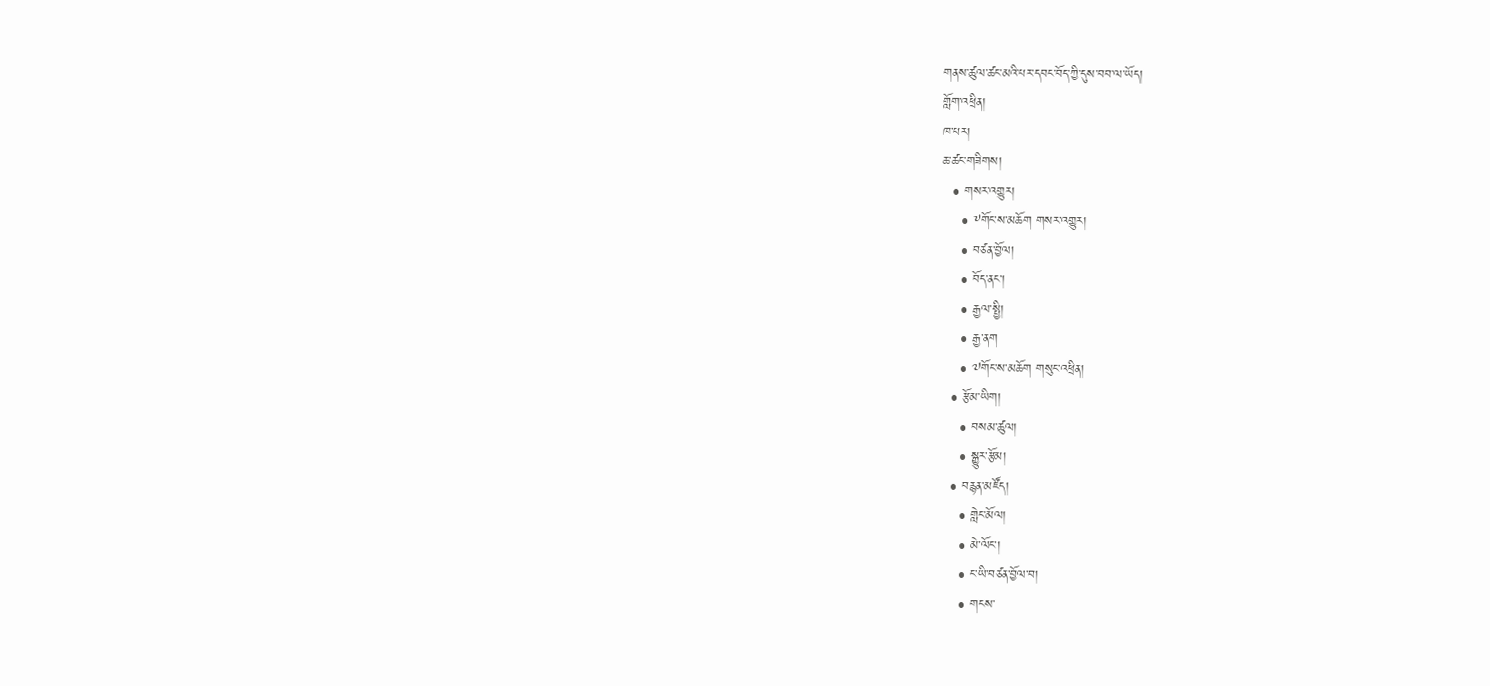གནས་ཚུལ་ཚང་མའི་པར་དབང་བོད་ཀྱི་དུས་བབ་ལ་ཡོད།
གློག་འཕྲིན།
ཁ་པར།
ཆ་ཚང་གཟིགས།
  • གསར་འགྱུར།
    • ༸གོང་ས་མཆོག གསར་འགྱུར།
    • བཙན་བྱོལ།
    • བོད་ནང་།
    • རྒྱལ་སྤྱི།
    • རྒྱ་ནག
    • ༧གོང་ས་མཆོག གསུང་འཕྲིན།
  • རྩོམ་ཡིག།
    • བསམ་ཚུལ།
    • སྒྱུར་རྩོམ།
  • བརྙན་མཛོད།
    • གླེང་མོལ།
    • མེ་ལོང་།
    • ང་ཡི་བཙན་བྱོལ་བ།
    • གངས་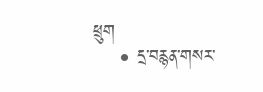ཕྲུག
    • དྲ་བརྙན་གསར་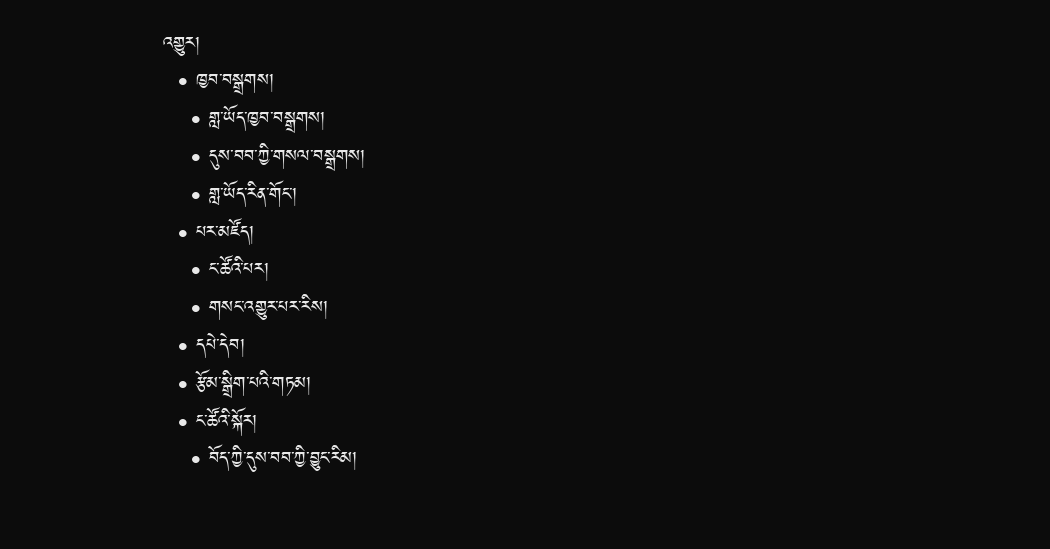འགྱུར།
  • ཁྱབ་བསྒྲགས།
    • གླ་ཡོད་ཁྱབ་བསྒྲགས།
    • དུས་བབ་ཀྱི་གསལ་བསྒྲགས།
    • གླ་ཡོད་རིན་གོང་།
  • པར་མཛོད།
    • ང་ཚོའི་པར།
    • གསང་འགྱུར་པར་རིས།
  • དཔེ་དེབ།
  • རྩོམ་སྒྲིག་པའི་གཏམ།
  • ང་ཚོའི་སྐོར།
    • བོད་ཀྱི་དུས་བབ་ཀྱི་བྱུང་རིམ།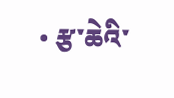• རྩ་ཆེའི་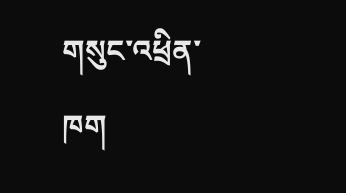གསུང་འཕྲིན་ཁག